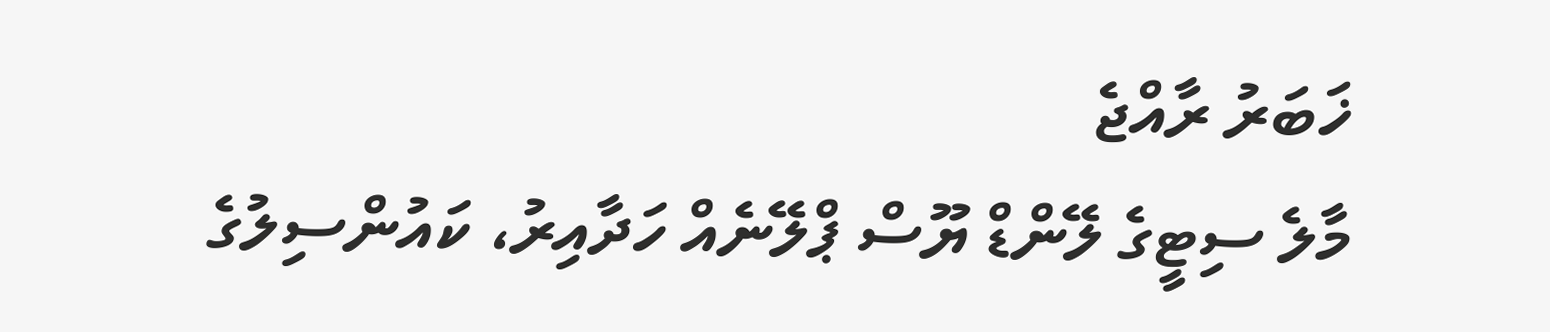ޚަބަރު ރާއްޖެ
މާލެ ސިޓީގެ ލޭންޑް ޔޫސް ޕްލޭނެއް ހަދާއިރު، ކައުންސިލުގެ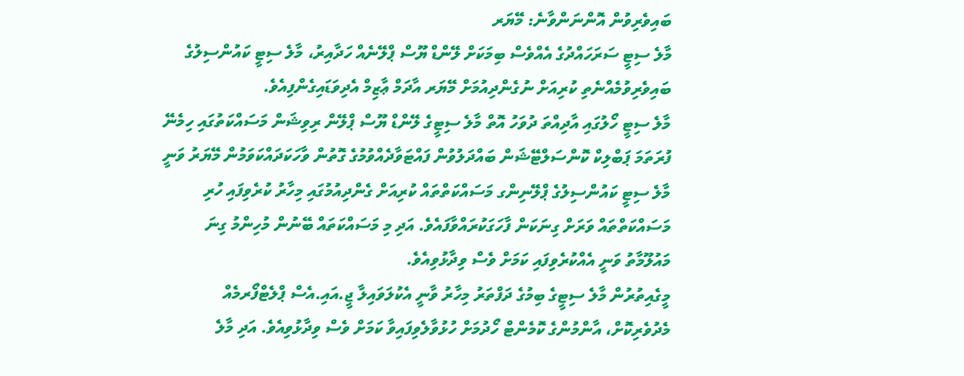ބައިވެރިވުން އޮންނަންވާނެ: މޭޔަރ
މާލެ ސިޓީ ސަރަހައްދުގެ އެއްވެސް ބިމަކަށް ލޭންޑް ޔޫސް ޕްލޭނެއް ހަދާއިރު، މާލެ ސިޓީ ކައުންސިލުގެ ބައިވެރިވުމެއްނެތި ކުރިއަށް ނުގެންދިއުމަށް މޭޔަރ އާދަމް ޢާޒިމް އެދިވަޑައިގެންފިއެވެ.
މާލެ ސިޓީ ހޯލުގައި އާދިއްތަ ދުވަހު އޮތް މާލެ ސިޓީގެ ލޭންޑް ޔޫސް ޕްލޭން ރިވިޝަން މަސައްކަތުގައި ހިމެނޭ ފުރަތަމަ ޕަބްލިކް ކޮންސަލްޓޭޝަން ބައްދަލުވުން ފައްޓަވާދެއްވުމުގެ ގޮތުން ވާހަކަދައްކަވަމުން މޭޔަރު ވަނީ މާލެ ސިޓީ ކައުންސިލުގެ ޕްލޭނިންގ މަސައްކަތްތައް ކުރިއަށް ގެންދިއުމުގައި މިހާރު ކުރެވިފައި ހުރި މަސައްކަތްތައް ވަރަށް ގިނަކަން ފާހަގަކުރައްވާފައެވެ. އަދި މި މަސައްކަތައް ބޭނުން މުހިންމު ގިނަ މައުލޫމާތު ވަނީ އެއްކުރެވިފައި ކަމަށް ވެސް ވިދާޅުވިއެވެ.
މީގެއިތުރުން މާލެ ސިޓީގެ ބިމުގެ ދަފްތަރު މިހާރު ވާނީ އެކުލަވައިލާ ޖީ.އައި.އެސް ޕްލެޓްފޯރމެއް މެދުވެރިކޮށް، އާންމުންގެ ކޮމެންޓް ހޯދުމަށް ހުޅުވާލެވިފައިވާ ކަމަށް ވެސް ވިދާޅުވިއެވެ. އަދި މާލެ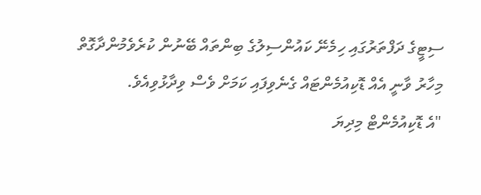ސިޓީގެ ދަފްތަރުގައި ހިމެނޭ ކައުންސިލުގެ ބިންތައް ބޭނުން ކުރެވެމުންދާގޮތް މިހާރު ވާނީ އެއް ޑޮކިއުމެންޓައް ގެނެވިފައި ކަމަށް ވެސް ވިދާޅުވިއެވެ.
"އެ ޑޮކިއުމެންޓް މިދިޔަ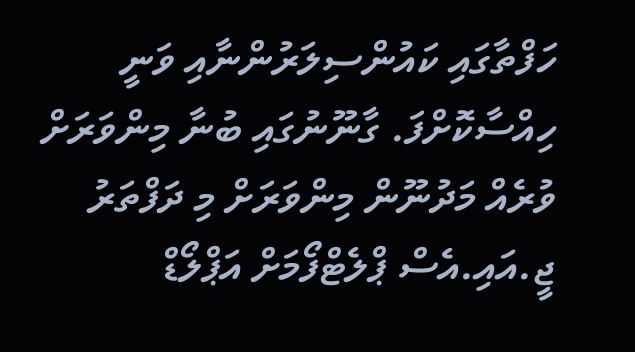ހަފްތާގައި ކައުންސިލަރުންނާއި ވަނީ ހިއްސާކޮށްފަ. ގާނޫނުގައި ބުނާ މިންވަރަށް ވުރެއް މަދުނޫން މިންވަރަށް މި ދަފްތަރު ޖީ.އައި.އެސް ޕްލެޓްފޯމަށް އަޕްލޯޑް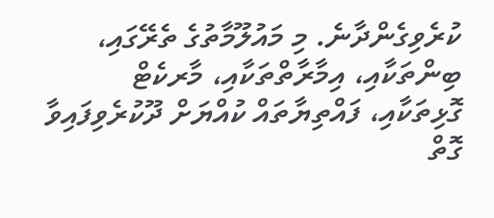ކުރެވިގެންދާނެ. މި މައުލޫމާތުގެ ތެރޭގައި، ބިންތަކާއި، އިމާރާތްތަކާއި، މާރކެޓް ގޮޅިތަކާއި، ފައްތިޔާތައް ކުއްޔަށް ދޫކުރެވިފައިވާ ގޮތް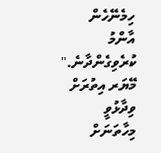ހިމެނޭހެން އާންމު ކުރެވިގެންދާނެ."
މޭޔަރ އިތުރަށް ވިދާޅުވީ މިހާތަނަށް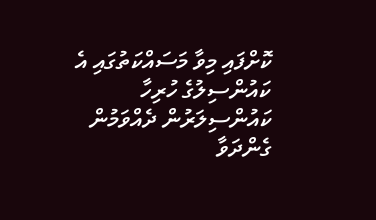ކޮށްފައި މިވާ މަސައްކަތުގައި އެ ކައުންސިލުގެ ހުރިހާ ކައުންސިލަރުން ދެއްވަމުން ގެންދަވާ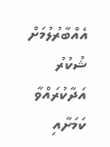އެއްބާރުލުމަށް ޝުކުރު އަދާކުރައްވާ ކަމަށާއި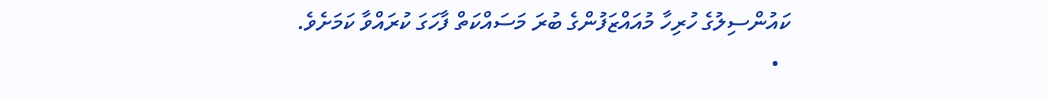ކައުންސިލުގެ ހުރިހާ މުއައްޒަފުންގެ ބުރަ މަސައްކަތް ފާހަގަ ކުރައްވާ ކަމަށެވެ.
  •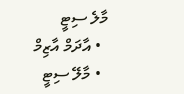މާލެ ސިޓީ
  • އާދަމް އާޒިމް
  • މާލޭ ސިޓީ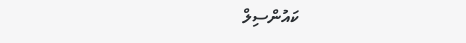ކައުންސިލް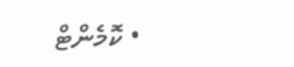• ކޮމެންޓް